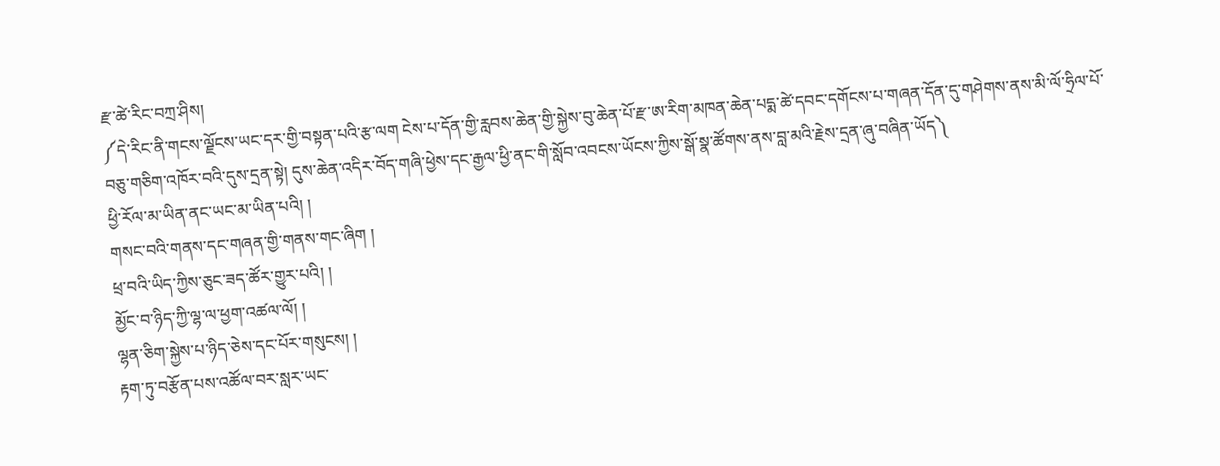རྫ་ཚེ་རིང་བཀྲ་ཤིས།
༼དེ་རིང་ནི་གངས་ལྗོངས་ཡང་དར་གྱི་བསྟན་པའི་རྩ་ལག ངེས་པ་དོན་གྱི་རླབས་ཆེན་གྱི་སྐྱེས་བུ་ཆེན་པོ་རྫ་ཨ་རིག་མཁན་ཆེན་པདྨ་ཚེ་དབང་དགོངས་པ་གཞན་དོན་དུ་གཤེགས་ནས་མི་ལོ་ཧྲིལ་པོ་བཅུ་གཅིག་འཁོར་བའི་དུས་དྲན་སྟེ། དུས་ཆེན་འདིར་བོད་གཞི་ཕྱེས་དང་རྒྱལ་ཕྱི་ནང་གི་སློབ་འབངས་ཡོངས་ཀྱིས་སྒོ་སྣ་ཚོགས་ནས་བླ་མའི་རྗེས་དྲན་ཞུ་བཞིན་ཡོད༽
ཕྱི་རོལ་མ་ཡིན་ནང་ཡང་མ་ཡིན་པའི། །
གསང་བའི་གནས་དང་གཞན་གྱི་གནས་གང་ཞིག །
ཕྲ་བའི་ཡིད་ཀྱིས་ཅུང་ཟད་ཚོར་གྱུར་པའི། །
མྱོང་བ་ཉིད་ཀྱི་ལྷ་ལ་ཕྱག་འཚལ་ལོ། །
ལྷན་ཅིག་སྐྱེས་པ་ཉིད་ཅེས་དང་པོར་གསུངས། །
རྟག་ཏུ་བརྩོན་པས་འཚོལ་བར་སླར་ཡང་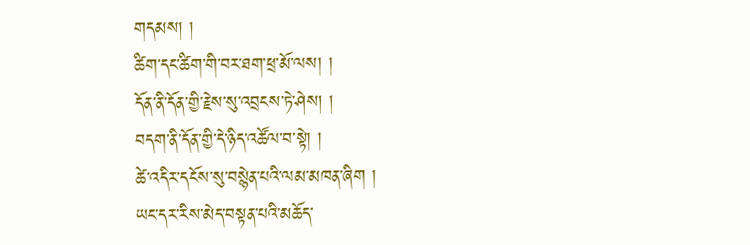གདམས། །
ཚིག་དང་ཚིག་གི་བར་ཐག་ཕྲ་མོ་ལས། །
དོན་ནི་དོན་གྱི་རྗེས་སུ་འབྲངས་ཏེ་ཤེས། །
བདག་ནི་དོན་གྱི་དེ་ཉིད་འཚོལ་བ་སྟེ། །
ཚེ་འདིར་དངོས་སུ་བསྙེན་པའི་ལམ་མཁན་ཞིག །
ཡང་དར་རིས་མེད་བསྟན་པའི་མཆོད་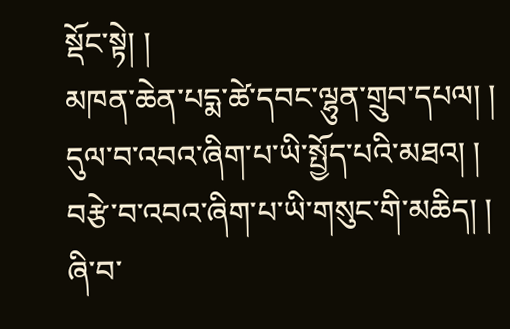སྡོང་སྟེ། །
མཁན་ཆེན་པདྨ་ཚེ་དབང་ལྷུན་གྲུབ་དཔལ། །
དུལ་བ་འབའ་ཞིག་པ་ཡི་སྤྱོད་པའི་མཐའ། །
བརྩེ་བ་འབའ་ཞིག་པ་ཡི་གསུང་གི་མཆིད། །
ཞི་བ་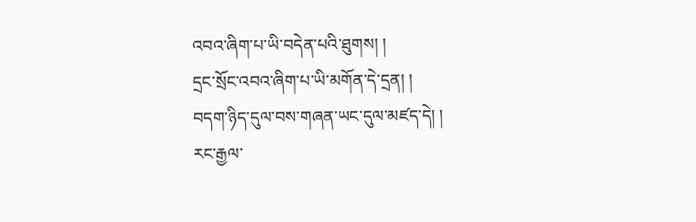འབའ་ཞིག་པ་ཡི་བདེན་པའི་ཐུགས། །
དྲང་སྲོང་འབའ་ཞིག་པ་ཡི་མགོན་དེ་དྲན། །
བདག་ཉིད་དུལ་བས་གཞན་ཡང་དུལ་མཛད་དེ། །
རང་རྒྱལ་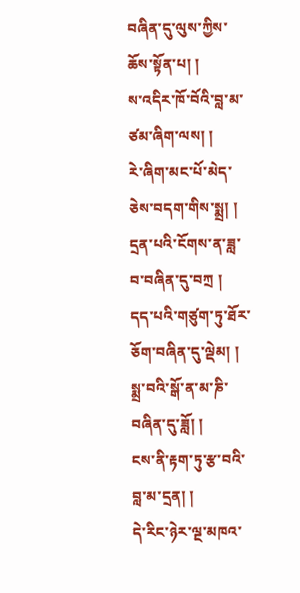བཞིན་དུ་ལུས་ཀྱིས་ཆོས་སྟོན་པ། །
ས་འདིར་ཁོ་བོའི་བླ་མ་ཙམ་ཞིག་ལས། །
རེ་ཞིག་མང་པོ་མེད་ཅེས་བདག་གིས་སྨྲ། །
དྲན་པའི་ངོགས་ན་ཟླ་བ་བཞིན་དུ་བཀྲ །
དད་པའི་གཙུག་ཏུ་ཐོར་ཅོག་བཞིན་དུ་ལྡེམ། །
སྨྲ་བའི་སྒོ་ན་མ་ཎི་བཞིན་དུ་ཟློ། །
ངས་ནི་རྟག་ཏུ་རྩ་བའི་བླ་མ་དྲན། །
དེ་རིང་ཉེར་ལྔ་མཁའ་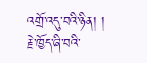འགྲོ་འདུ་བའི་ཉིན། །
རྗེ་ཁྱོད་ཞི་བའི་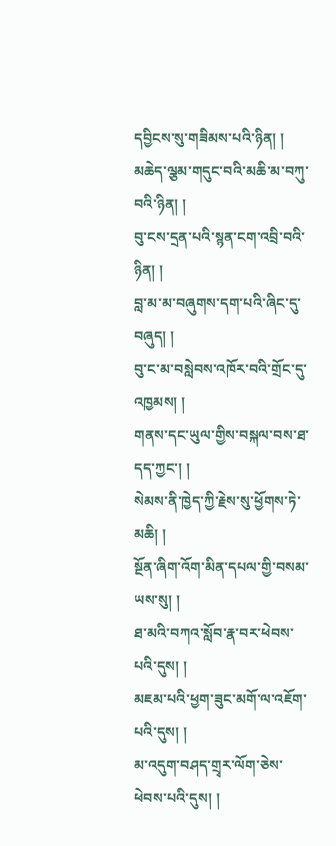དབྱིངས་སུ་གཟིམས་པའི་ཉིན། །
མཆེད་ལྕམ་གདུང་བའི་མཆི་མ་བཀུ་བའི་ཉིན། །
བུ་ངས་དྲན་པའི་སྙན་ངག་འབྲི་བའི་ཉིན། །
བླ་མ་མ་བཞུགས་དག་པའི་ཞིང་དུ་བཞུད། །
བུ་ང་མ་བསླེབས་འཁོར་བའི་གྲོང་དུ་འཁྱམས། །
གནས་དང་ཡུལ་གྱིས་བསྐལ་བས་ཐ་དད་ཀྱང་། །
སེམས་ནི་ཁྱེད་ཀྱི་རྗེས་སུ་ཕྱོགས་ཏེ་མཆི། །
སྔོན་ཞིག་འོག་མིན་དཔལ་གྱི་བསམ་ཡས་སུ། །
ཐ་མའི་བཀའ་སློབ་རྣ་བར་ཕེབས་པའི་དུས། །
མཇམ་པའི་ཕྱག་ཟུང་མགོ་ལ་འཇོག་པའི་དུས། །
མ་འདུག་བཤད་གྲྭར་ལོག་ཅེས་ཕེབས་པའི་དུས། །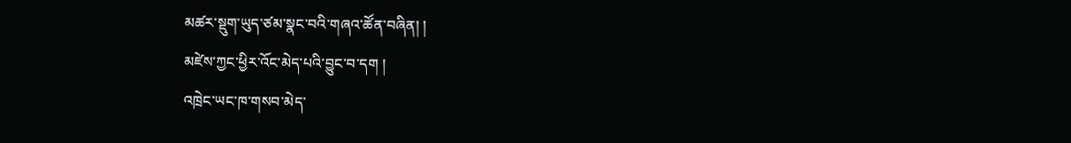མཚར་སྡུག་ཡུད་ཙམ་སྣང་བའི་གཞའ་ཚོན་བཞིན། །
མཛེས་ཀྱང་ཕྱིར་འོང་མེད་པའི་བྱུང་བ་དག །
འཁྲེང་ཡང་ཁ་གསབ་མེད་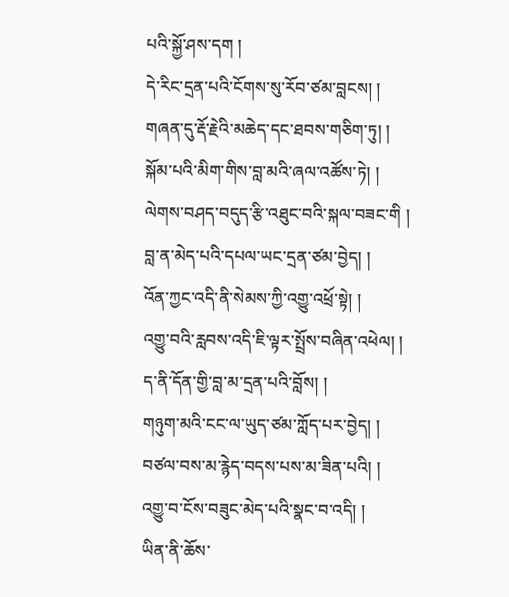པའི་སྐྱོ་ཤས་དག །
དེ་རིང་དྲན་པའི་ངོགས་སུ་རོབ་ཙམ་བླངས། །
གཞན་དུ་རྡོ་རྗེའི་མཆེད་དང་ཐབས་གཅིག་ཏུ། །
སྐོམ་པའི་མིག་གིས་བླ་མའི་ཞལ་འཚོས་ཏེ། །
ལེགས་བཤད་བདུད་རྩི་འཐུང་བའི་སྐལ་བཟང་གི །
བླ་ན་མེད་པའི་དཔལ་ཡང་དྲན་ཙམ་བྱེད། །
འོན་ཀྱང་འདི་ནི་སེམས་ཀྱི་འགྱུ་འཕྲོ་སྟེ། །
འགྱུ་བའི་རླབས་འདི་ཇི་ལྟར་སྤྲོས་བཞིན་འཕེལ། །
ད་ནི་དོན་གྱི་བླ་མ་དྲན་པའི་བློས། །
གཉུག་མའི་ངང་ལ་ཡུད་ཙམ་ཀློད་པར་བྱེད། །
བཙལ་བས་མ་རྙེད་བདས་པས་མ་ཟིན་པའི། །
འགྱུ་བ་ངོས་བཟུང་མེད་པའི་སྣང་བ་འདི། །
ཡིན་ནི་ཆོས་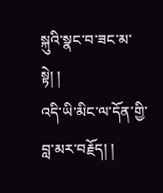སྐུའི་སྣང་བ་ཟང་མ་སྟེ། །
འདི་ཡི་མིང་ལ་དོན་གྱི་བླ་མར་བརྗོད། །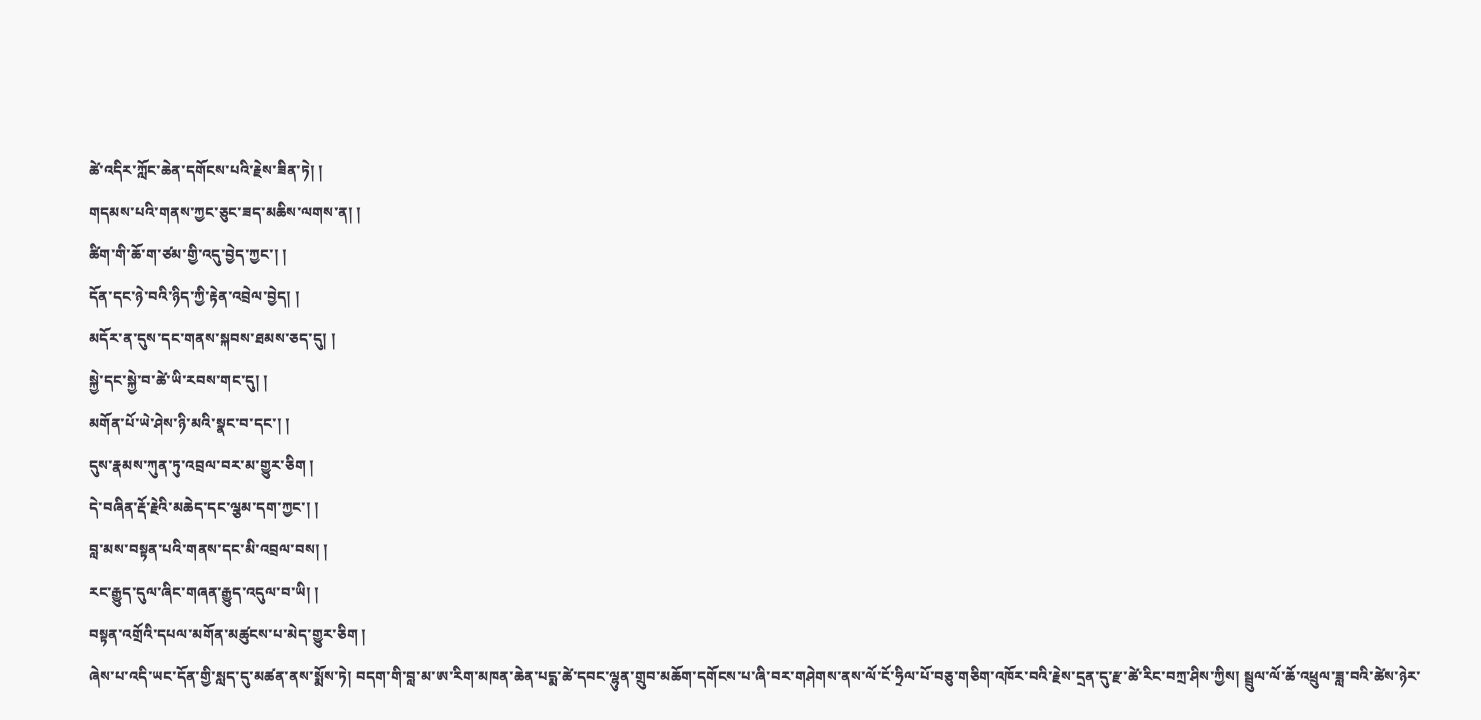ཚེ་འདིར་ཀློང་ཆེན་དགོངས་པའི་རྗེས་ཟིན་ཏེ། །
གདམས་པའི་གནས་ཀྱང་ཅུང་ཟད་མཆིས་ལགས་ན། །
ཚིག་གི་ཆོ་ག་ཙམ་གྱི་འདུ་བྱེད་ཀྱང་། །
དོན་དང་ཉེ་བའི་ཉིད་ཀྱི་རྟེན་འབྲེལ་བྱེད། །
མདོར་ན་དུས་དང་གནས་སྐབས་ཐམས་ཅད་དུ། །
སྐྱེ་དང་སྐྱེ་བ་ཚེ་ཡི་རབས་གང་དུ། །
མགོན་པོ་ཡེ་ཤེས་ཉི་མའི་སྣང་བ་དང་། །
དུས་རྣམས་ཀུན་ཏུ་འབྲལ་བར་མ་གྱུར་ཅིག །
དེ་བཞིན་རྡོ་རྗེའི་མཆེད་དང་ལྕམ་དག་ཀྱང་། །
བླ་མས་བསྟན་པའི་གནས་དང་མི་འབྲལ་བས། །
རང་རྒྱུད་དུལ་ཞིང་གཞན་རྒྱུད་འདུལ་བ་ཡི། །
བསྟན་འགྲོའི་དཔལ་མགོན་མཚུངས་པ་མེད་གྱུར་ཅིག །
ཞེས་པ་འདི་ཡང་དོན་གྱི་སླད་དུ་མཚན་ནས་སྨོས་ཏེ། བདག་གི་བླ་མ་ཨ་རིག་མཁན་ཆེན་པདྨ་ཚེ་དབང་ལྷུན་གྲུབ་མཆོག་དགོངས་པ་ཞི་བར་གཤེགས་ནས་ལོ་ངོ་ཧྲིལ་པོ་བཅུ་གཅིག་འཁོར་བའི་རྗེས་དྲན་དུ་རྫ་ཚེ་རིང་བཀྲ་ཤིས་ཀྱིས། སྦྲུལ་ལོ་ཆོ་འཕྲུལ་ཟླ་བའི་ཚེས་ཉེར་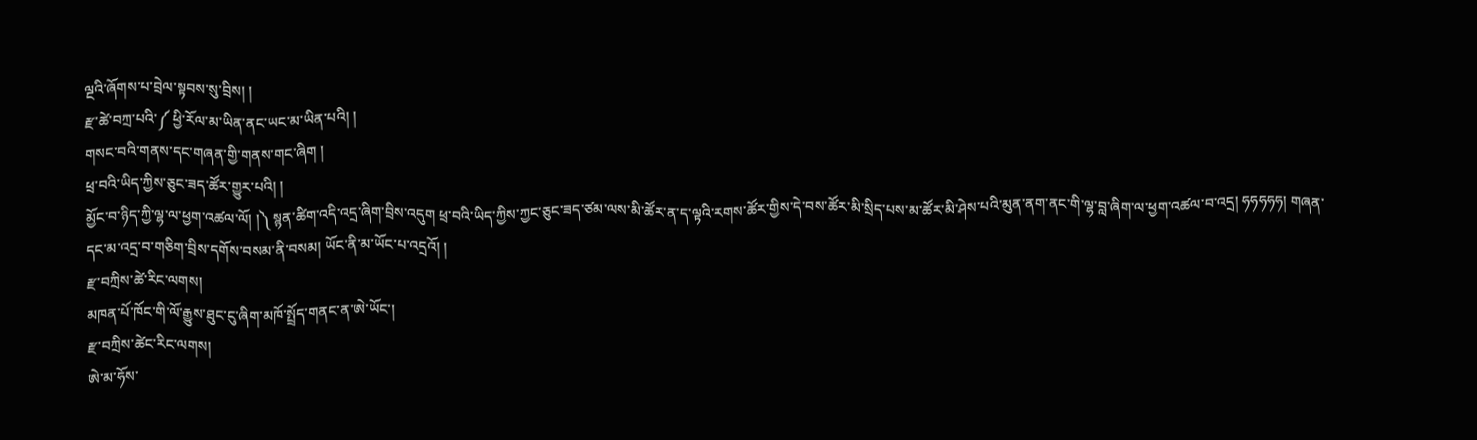ལྔའི་ཞོགས་པ་བྲེལ་སྟབས་སུ་བྲིས། །
རྫ་ཚེ་བཀྲ་པའི་༼ ཕྱི་རོལ་མ་ཡིན་ནང་ཡང་མ་ཡིན་པའི། །
གསང་བའི་གནས་དང་གཞན་གྱི་གནས་གང་ཞིག །
ཕྲ་བའི་ཡིད་ཀྱིས་ཅུང་ཟད་ཚོར་གྱུར་པའི། །
མྱོང་བ་ཉིད་ཀྱི་ལྷ་ལ་ཕྱག་འཚལ་ལོ། །༽ སྙན་ཚིག་འདི་འདྲ་ཞིག་བྲིས་འདུག ཕྲ་བའི་ཡིད་ཀྱིས་ཀྱང་ཅུང་ཟད་ཙམ་ལས་མི་ཚོར་ན་ད་ལྟའི་རགས་ཚོར་གྱིས་དེ་བས་ཚོར་མི་སྲིད་པས་མ་ཚོར་མི་ཤེས་པའི་མུན་ནག་ནང་གི་ལྷ་བླ་ཞིག་ལ་ཕྱག་འཚལ་བ་འདྲ། ཧཧཧཧཧ། གཞན་དང་མ་འདྲ་བ་གཅིག་བྲིས་དགོས་བསམ་ནི་བསམ། ཡོང་ནི་མ་ཡོང་པ་འདྲའོ། །
རྫ་བཀྲིས་ཚེ་རིང་ལགས།
མཁན་པོ་ཁོང་གི་ལོ་རྒྱུས་ཐུང་ངུ་ཞིག་མཁོ་སྤྲོད་གནང་ན་ཨེ་ཡོང་།
རྫ་བཀྲིས་ཚེང་རིང་ལགས།
ཨེ་མ་ཧོས་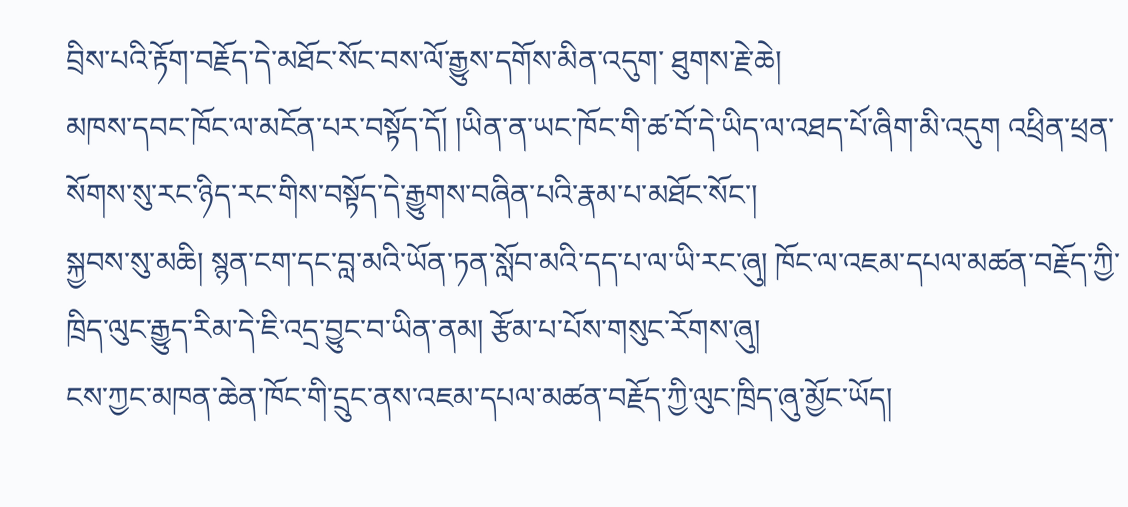བྲིས་པའི་རྟོག་བརྗོད་དེ་མཐོང་སོང་བས་ལོ་རྒྱུས་དགོས་མིན་འདུག་ ཐུགས་རྗེ་ཆེ།
མཁས་དབང་ཁོང་ལ་མངོན་པར་བསྟོད་དོ། །ཡིན་ན་ཡང་ཁོང་གི་ཚ་བོ་དེ་ཡིད་ལ་འཐད་པོ་ཞིག་མི་འདུག འཕྲིན་ཕྲན་སོགས་སུ་རང་ཉིད་རང་གིས་བསྟོད་དེ་རྒྱུགས་བཞིན་པའི་རྣམ་པ་མཐོང་སོང་།
སྐྱབས་སུ་མཆི། སྙན་ངག་དང་བླ་མའི་ཡོན་ཏན་སློབ་མའི་དད་པ་ལ་ཡི་རང་ཞུ། ཁོང་ལ་འཇམ་དཔལ་མཚན་བརྗོད་ཀྱི་ཁྲིད་ལུང་རྒྱུད་རིམ་དེ་ཇི་འདྲ་བྱུང་བ་ཡིན་ནམ། རྩོམ་པ་པོས་གསུང་རོགས་ཞུ།
ངས་ཀྱང་མཁན་ཆེན་ཁོང་གི་དྲུང་ནས་འཇམ་དཔལ་མཚན་བརྗོད་ཀྱི་ལུང་ཁྲིད་ཞུ་མྱོང་ཡོད།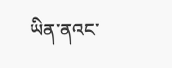ཡིན་ནའང་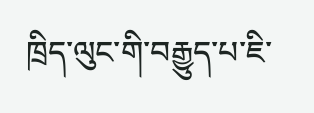ཁྲིད་ལུང་གི་བརྒྱུད་པ་ཇི་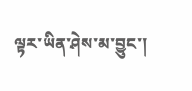ལྟར་ཡིན་ཤེས་མ་བྱུང་།